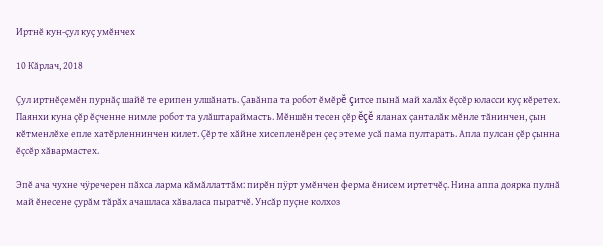Иртнĕ кун-çул куç умĕнчех

10 Кăрлач, 2018

Çул иртнĕçемĕн пурнăç шайĕ те ерипен улшăнать. Çавăнпа та робот ĕмĕрĕ çитсе пынă май халăх ĕçсĕр юласси куç кĕретех. Паянхи куна çĕр ĕçченне нимле робот та улăштараймасть. Мĕншĕн тесен çĕр ĕçĕ яланах çанталăк мĕнле тăнинчен, çын кĕтменлĕхе епле хатĕрленнинчен килет. Çĕр те хăйне хисепленĕрен çеç этеме усă пама пултарать. Апла пулсан çĕр çынна ĕçсĕр хăвармастех.

Эпĕ ача чухне чÿречерен пăхса ларма кăмăллаттăм: пирĕн пÿрт умĕнчен ферма ĕнисем иртетчĕç. Нина аппа доярка пулнă май ĕнесене çурăм тăрăх ачашласа хăваласа пыратчĕ. Унсăр пуçне колхоз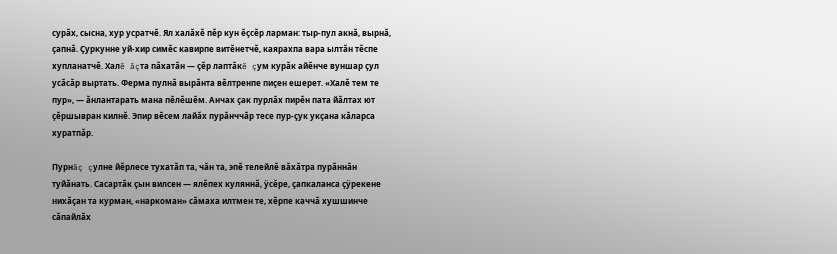сурăх, сысна, хур усратчĕ. Ял халăхĕ пĕр кун ĕçсĕр ларман: тыр-пул акнă, вырнă, çапнă. Çуркунне уй-хир симĕс кавирпе витĕнетчĕ, каярахпа вара ылтăн тĕспе хупланатчĕ. Халĕ ăçта пăхатăн — çĕр лаптăкĕ çум курăк айĕнче вуншар çул усăсăр выртать. Ферма пулнă вырăнта вĕлтренпе пиçен ешерет. «Халĕ тем те пур», — ăнлантарать мана пĕлĕшĕм. Анчах çак пурлăх пирĕн пата йăлтах ют çĕршывран килнĕ. Эпир вĕсем лайăх пурăнччăр тесе пур-çук укçана кăларса хуратпăр.

Пурнăç çулне йĕрлесе тухатăп та, чăн та, эпĕ телейлĕ вăхăтра пурăннăн туйăнать. Сасартăк çын вилсен — ялĕпех куляннă, ÿсĕре, çапкаланса çÿрекене нихăçан та курман, «наркоман» сăмаха илтмен те, хĕрпе каччă хушшинче сăпайлăх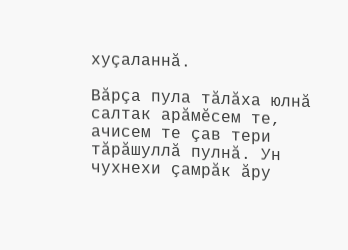хуçаланнă.

Вăрçа пула тăлăха юлнă салтак арăмĕсем те, ачисем те çав тери тăрăшуллă пулнă. Ун чухнехи çамрăк ăру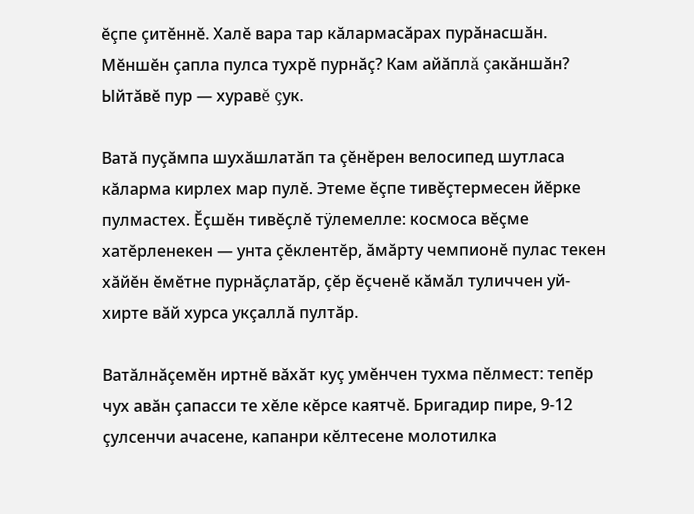ĕçпе çитĕннĕ. Халĕ вара тар кăлармасăрах пурăнасшăн. Мĕншĕн çапла пулса тухрĕ пурнăç? Кам айăплă çакăншăн? Ыйтăвĕ пур — хуравĕ çук.

Ватă пуçăмпа шухăшлатăп та çĕнĕрен велосипед шутласа кăларма кирлех мар пулĕ. Этеме ĕçпе тивĕçтермесен йĕрке пулмастех. Ĕçшĕн тивĕçлĕ тÿлемелле: космоса вĕçме хатĕрленекен — унта çĕклентĕр, ăмăрту чемпионĕ пулас текен хăйĕн ĕмĕтне пурнăçлатăр, çĕр ĕçченĕ кăмăл туличчен уй-хирте вăй хурса укçаллă пултăр.

Ватăлнăçемĕн иртнĕ вăхăт куç умĕнчен тухма пĕлмест: тепĕр чух авăн çапасси те хĕле кĕрсе каятчĕ. Бригадир пире, 9-12 çулсенчи ачасене, капанри кĕлтесене молотилка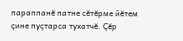параппанĕ патне сĕтĕрме йĕтем çине пуçтарса тухатчĕ. Çĕр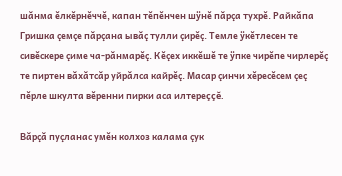шăнма ĕлкĕрнĕччĕ, капан тĕпĕнчен шÿнĕ пăрçа тухрĕ. Райкăпа Гришка çемçе пăрçана ывăç тулли çирĕç. Темле ÿкĕтлесен те сивĕскере çиме ча-рăнмарĕç. Кĕçех иккĕшĕ те ÿпке чирĕпе чирлерĕç те пиртен вăхăтсăр уйрăлса кайрĕç. Масар çинчи хĕресĕсем çеç пĕрле шкулта вĕренни пирки аса илтереççĕ.

Вăрçă пуçланас умĕн колхоз калама çук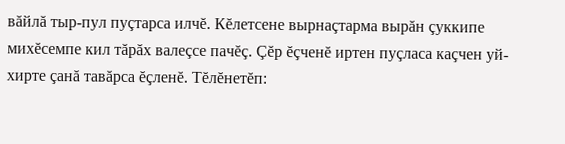вăйлă тыр-пул пуçтарса илчĕ. Кĕлетсене вырнаçтарма вырăн çуккипе михĕсемпе кил тăрăх валеçсе пачĕç. Çĕр ĕçченĕ иртен пуçласа каçчен уй-хирте çанă тавăрса ĕçленĕ. Тĕлĕнетĕп: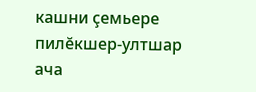кашни çемьере пилĕкшер-ултшар ача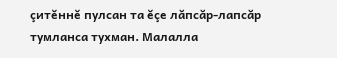çитĕннĕ пулсан та ĕçе лăпсăр-лапсăр тумланса тухман. Малалла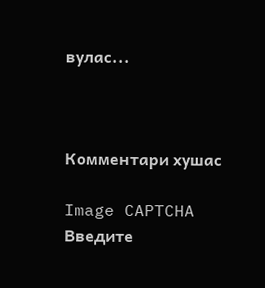вулас...



Комментари хушас

Image CAPTCHA
Введите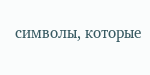символы, которые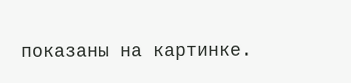показаны на картинке.